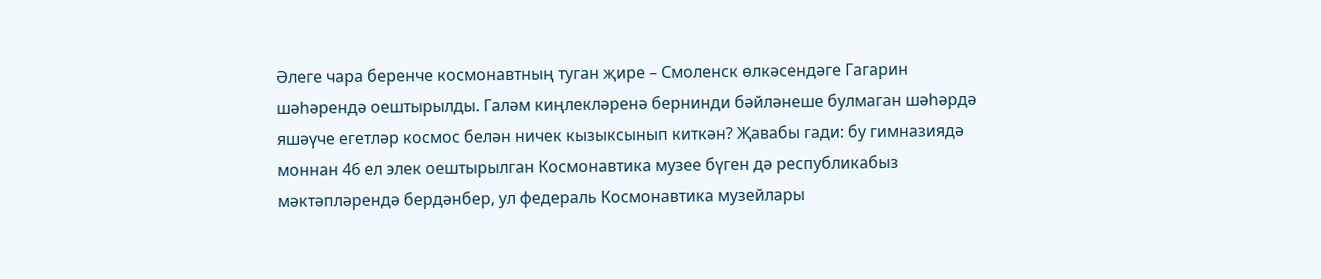Әлеге чара беренче космонавтның туган җире – Смоленск өлкәсендәге Гагарин шәһәрендә оештырылды. Галәм киңлекләренә бернинди бәйләнеше булмаган шәһәрдә яшәүче егетләр космос белән ничек кызыксынып киткән? Җавабы гади: бу гимназиядә моннан 46 ел элек оештырылган Космонавтика музее бүген дә республикабыз мәктәпләрендә бердәнбер, ул федераль Космонавтика музейлары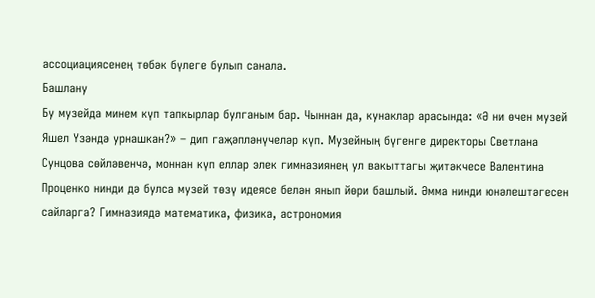ассоциациясенең төбәк бүлеге булып санала.
Башлану
Бу музейда минем күп тапкырлар булганым бар. Чыннан да, кунаклар арасында: «Ә ни өчен музей Яшел Үзәндә урнашкан?» – дип гаҗәпләнүчеләр күп. Музейның бүгенге директоры Светлана Сунцова сөйләвенчә, моннан күп еллар элек гимназиянең ул вакыттагы җитәкчесе Валентина Проценко нинди дә булса музей төзү идеясе белән янып йөри башлый. Әмма нинди юнәлештәгесен сайларга? Гимназиядә математика, физика, астрономия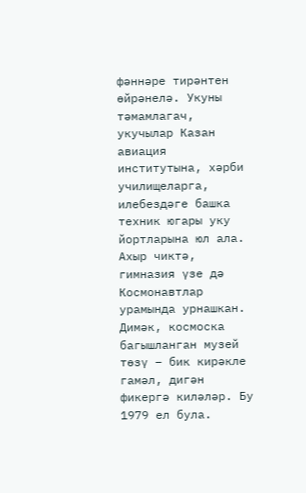фәннәре тирәнтен өйрәнелә. Укуны тәмамлагач, укучылар Казан авиация институтына, хәрби училищеларга, илебездәге башка техник югары уку йортларына юл ала. Ахыр чиктә, гимназия үзе дә Космонавтлар урамында урнашкан. Димәк, космоска багышланган музей төзү – бик кирәкле гамәл, дигән фикергә киләләр. Бу 1979 ел була.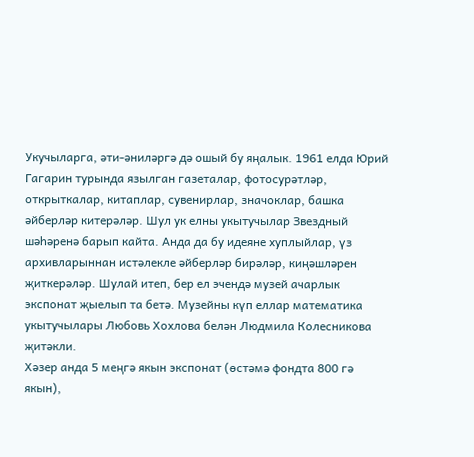Укучыларга, әти-әниләргә дә ошый бу яңалык. 1961 елда Юрий Гагарин турында язылган газеталар, фотосурәтләр, открыткалар, китаплар, сувенирлар, значоклар, башка әйберләр китерәләр. Шул ук елны укытучылар Звездный шәһәренә барып кайта. Анда да бу идеяне хуплыйлар, үз архивларыннан истәлекле әйберләр бирәләр, киңәшләрен җиткерәләр. Шулай итеп, бер ел эчендә музей ачарлык экспонат җыелып та бетә. Музейны күп еллар математика укытучылары Любовь Хохлова белән Людмила Колесникова җитәкли.
Хәзер анда 5 меңгә якын экспонат (өстәмә фондта 800 гә якын),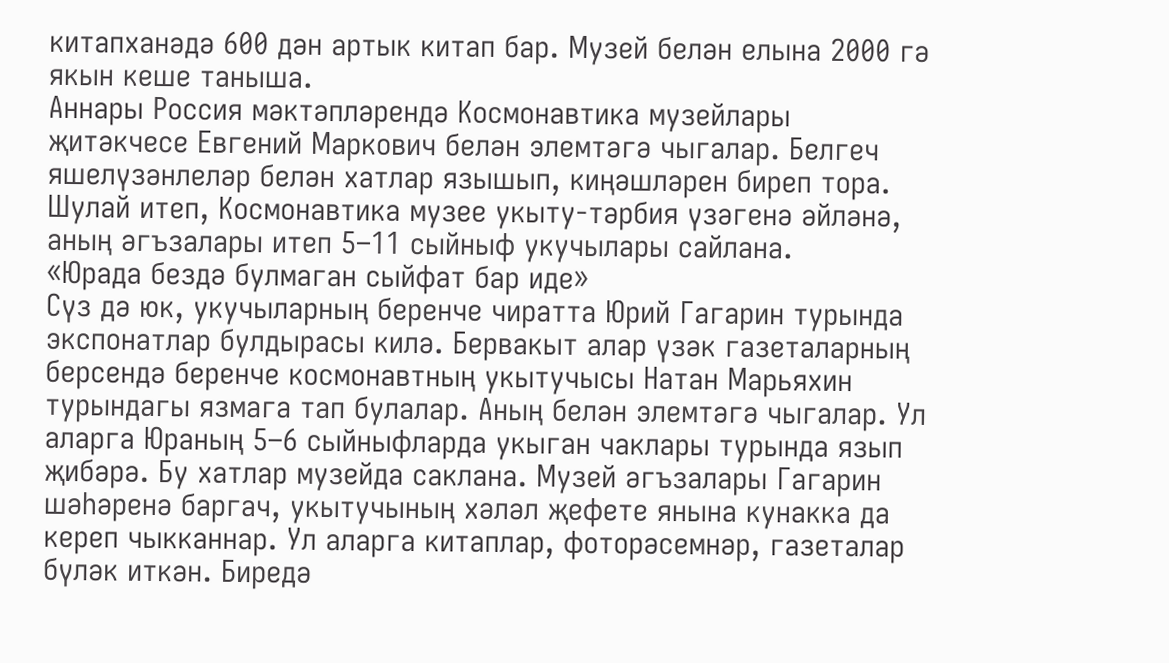китапханәдә 600 дән артык китап бар. Музей белән елына 2000 гә якын кеше таныша.
Аннары Россия мәктәпләрендә Космонавтика музейлары җитәкчесе Евгений Маркович белән элемтәгә чыгалар. Белгеч яшелүзәнлеләр белән хатлар язышып, киңәшләрен биреп тора. Шулай итеп, Космонавтика музее укыту-тәрбия үзәгенә әйләнә, аның әгъзалары итеп 5–11 сыйныф укучылары сайлана.
«Юрада бездә булмаган сыйфат бар иде»
Сүз дә юк, укучыларның беренче чиратта Юрий Гагарин турында экспонатлар булдырасы килә. Бервакыт алар үзәк газеталарның берсендә беренче космонавтның укытучысы Натан Марьяхин турындагы язмага тап булалар. Аның белән элемтәгә чыгалар. Ул аларга Юраның 5–6 сыйныфларда укыган чаклары турында язып җибәрә. Бу хатлар музейда саклана. Музей әгъзалары Гагарин шәһәренә баргач, укытучының хәләл җефете янына кунакка да кереп чыкканнар. Ул аларга китаплар, фоторәсемнәр, газеталар бүләк иткән. Биредә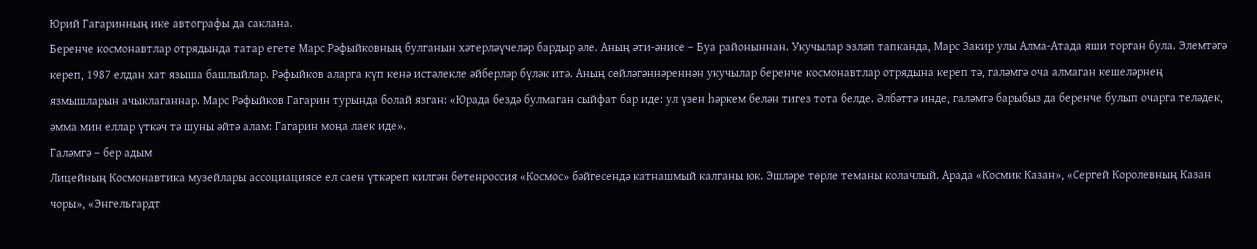Юрий Гагаринның ике автографы да саклана.
Беренче космонавтлар отрядында татар егете Марс Рәфыйковның булганын хәтерләүчеләр бардыр әле. Аның әти-әнисе – Буа районыннан. Укучылар эзләп тапканда, Марс Закир улы Алма-Атада яши торган була. Элемтәгә кереп, 1987 елдан хат языша башлыйлар. Рәфыйков аларга күп кенә истәлекле әйберләр бүләк итә. Аның сөйләгәннәреннән укучылар беренче космонавтлар отрядына кереп тә, галәмгә оча алмаган кешеләрнең язмышларын ачыклаганнар. Марс Рәфыйков Гагарин турында болай язган: «Юрада бездә булмаган сыйфат бар иде: ул үзен һәркем белән тигез тота белде. Әлбәттә инде, галәмгә барыбыз да беренче булып очарга теләдек, әмма мин еллар үткәч тә шуны әйтә алам: Гагарин моңа лаек иде».
Галәмгә – бер адым
Лицейның Космонавтика музейлары ассоциациясе ел саен үткәреп килгән бөтенроссия «Космос» бәйгесендә катнашмый калганы юк. Эшләре төрле теманы колачлый. Арада «Космик Казан», «Сергей Королевның Казан чоры», «Энгельгардт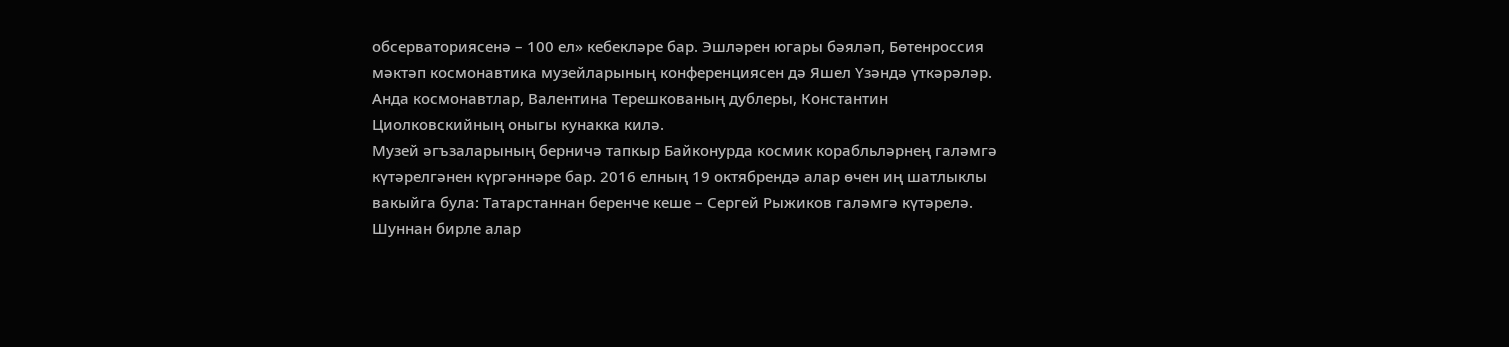обсерваториясенә – 100 ел» кебекләре бар. Эшләрен югары бәяләп, Бөтенроссия мәктәп космонавтика музейларының конференциясен дә Яшел Үзәндә үткәрәләр. Анда космонавтлар, Валентина Терешкованың дублеры, Константин Циолковскийның оныгы кунакка килә.
Музей әгъзаларының берничә тапкыр Байконурда космик корабльләрнең галәмгә күтәрелгәнен күргәннәре бар. 2016 елның 19 октябрендә алар өчен иң шатлыклы вакыйга була: Татарстаннан беренче кеше – Сергей Рыжиков галәмгә күтәрелә. Шуннан бирле алар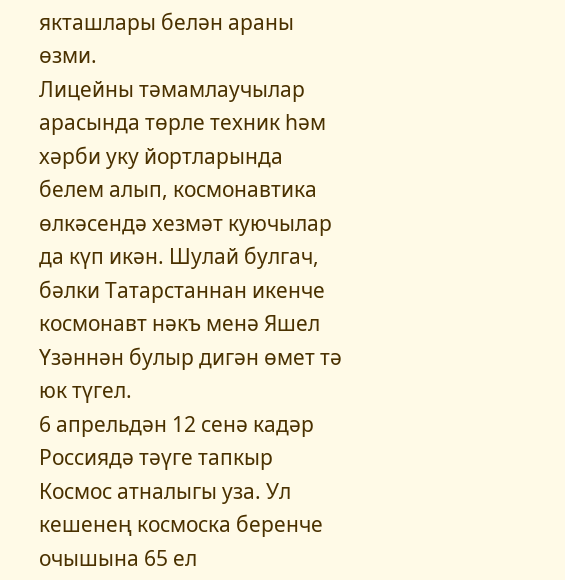якташлары белән араны өзми.
Лицейны тәмамлаучылар арасында төрле техник һәм хәрби уку йортларында белем алып, космонавтика өлкәсендә хезмәт куючылар да күп икән. Шулай булгач, бәлки Татарстаннан икенче космонавт нәкъ менә Яшел Үзәннән булыр дигән өмет тә юк түгел.
6 апрельдән 12 сенә кадәр Россиядә тәүге тапкыр Космос атналыгы уза. Ул кешенең космоска беренче очышына 65 ел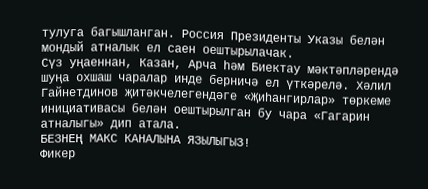тулуга багышланган. Россия Президенты Указы белән мондый атналык ел саен оештырылачак.
Сүз уңаеннан, Казан, Арча һәм Биектау мәктәпләрендә шуңа охшаш чаралар инде берничә ел үткәрелә. Хәлил Гайнетдинов җитәкчелегендәге «Җиһангирлар» төркеме инициативасы белән оештырылган бу чара «Гагарин атналыгы» дип атала.
БЕЗНЕҢ МАКС КАНАЛЫНА ЯЗЫЛЫГЫЗ!
Фикер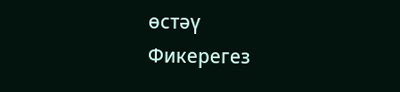өстәү
Фикерегез